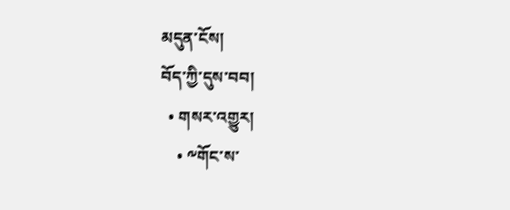མདུན་ངོས།
བོད་ཀྱི་དུས་བབ།
  • གསར་འགྱུར།
    • ༸གོང་ས་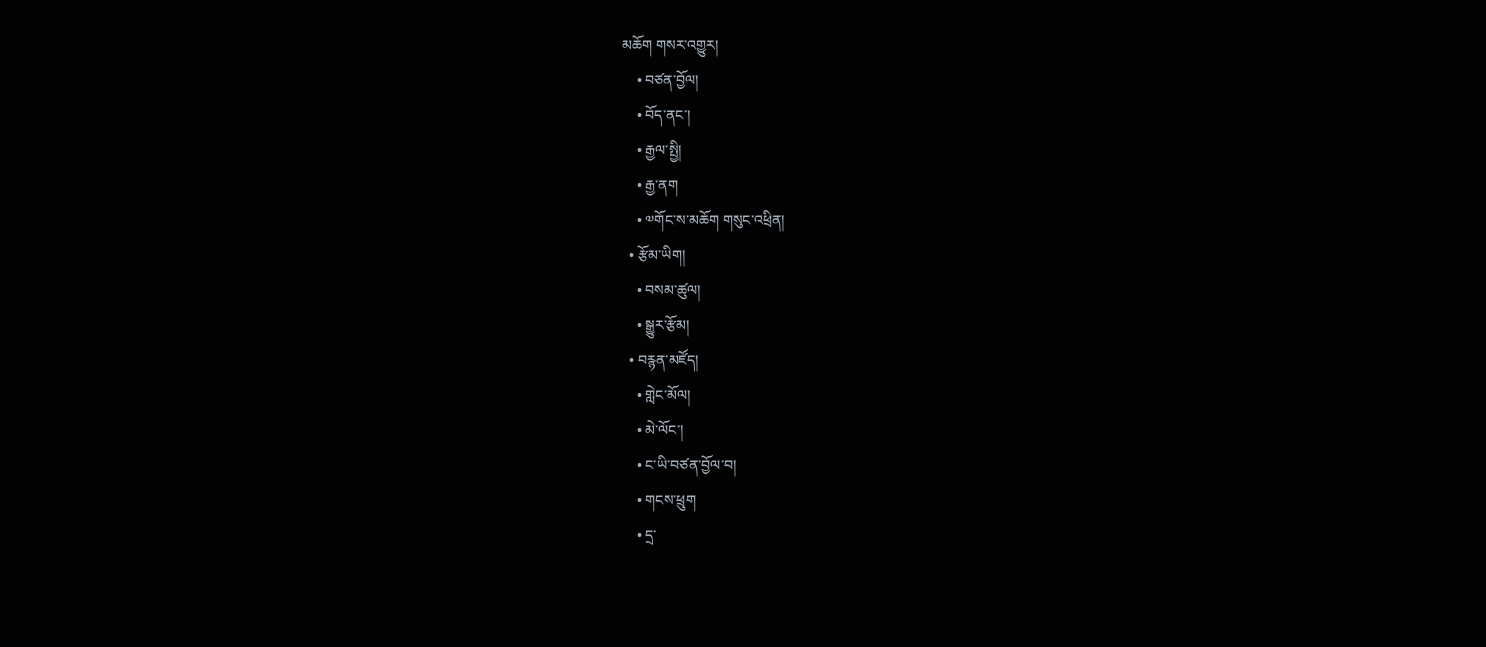མཆོག གསར་འགྱུར།
    • བཙན་བྱོལ།
    • བོད་ནང་།
    • རྒྱལ་སྤྱི།
    • རྒྱ་ནག
    • ༧གོང་ས་མཆོག གསུང་འཕྲིན།
  • རྩོམ་ཡིག།
    • བསམ་ཚུལ།
    • སྒྱུར་རྩོམ།
  • བརྙན་མཛོད།
    • གླེང་མོལ།
    • མེ་ལོང་།
    • ང་ཡི་བཙན་བྱོལ་བ།
    • གངས་ཕྲུག
    • དྲ་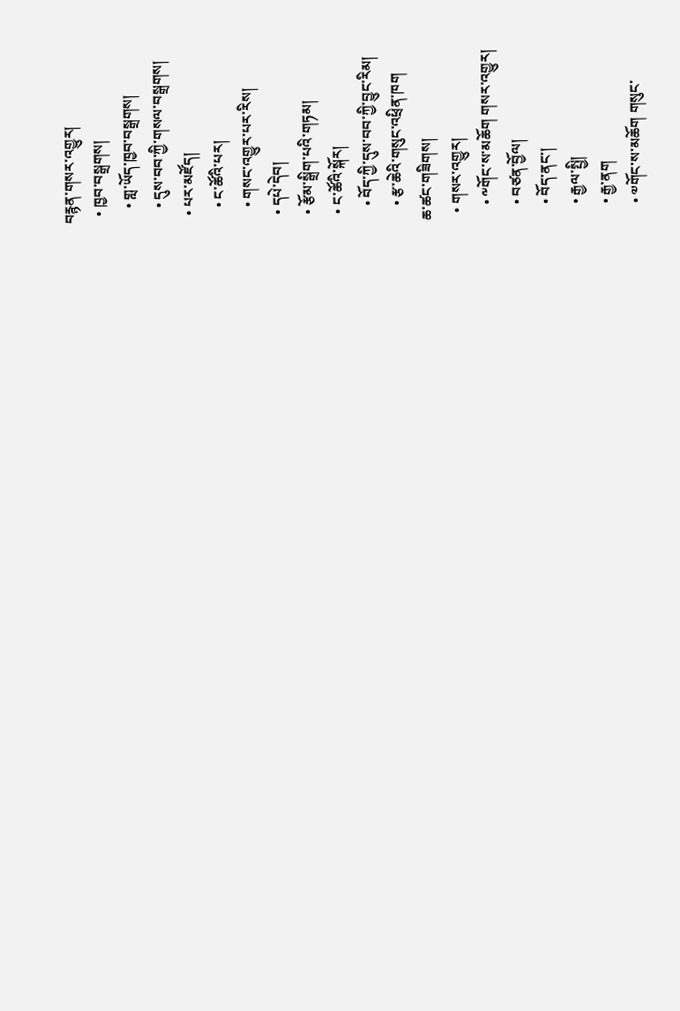བརྙན་གསར་འགྱུར།
  • ཁྱབ་བསྒྲགས།
    • གླ་ཡོད་ཁྱབ་བསྒྲགས།
    • དུས་བབ་ཀྱི་གསལ་བསྒྲགས།
  • པར་མཛོད།
    • ང་ཚོའི་པར།
    • གསང་འགྱུར་པར་རིས།
  • དཔེ་དེབ།
  • རྩོམ་སྒྲིག་པའི་གཏམ།
  • ང་ཚོའི་སྐོར།
    • བོད་ཀྱི་དུས་བབ་ཀྱི་བྱུང་རིམ།
    • རྩ་ཆེའི་གསུང་འཕྲིན་ཁག
ཆ་ཚང་གཟིགས།
  • གསར་འགྱུར།
    • ༸གོང་ས་མཆོག གསར་འགྱུར།
    • བཙན་བྱོལ།
    • བོད་ནང་།
    • རྒྱལ་སྤྱི།
    • རྒྱ་ནག
    • ༧གོང་ས་མཆོག གསུང་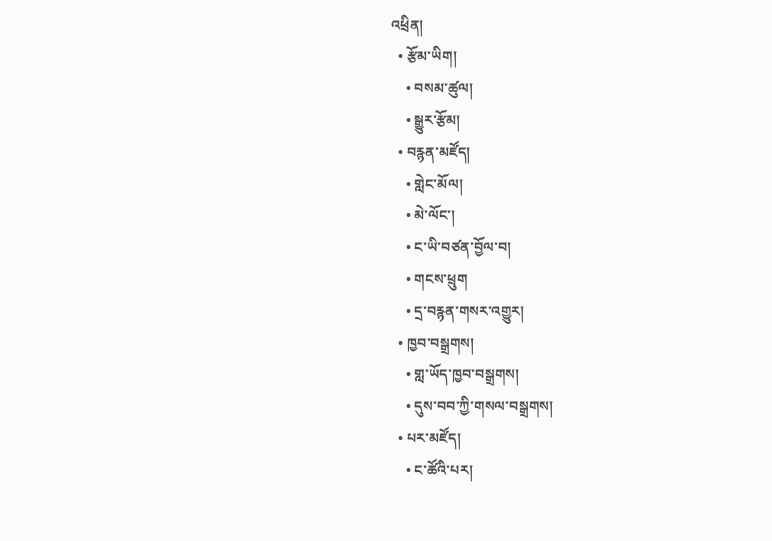འཕྲིན།
  • རྩོམ་ཡིག།
    • བསམ་ཚུལ།
    • སྒྱུར་རྩོམ།
  • བརྙན་མཛོད།
    • གླེང་མོལ།
    • མེ་ལོང་།
    • ང་ཡི་བཙན་བྱོལ་བ།
    • གངས་ཕྲུག
    • དྲ་བརྙན་གསར་འགྱུར།
  • ཁྱབ་བསྒྲགས།
    • གླ་ཡོད་ཁྱབ་བསྒྲགས།
    • དུས་བབ་ཀྱི་གསལ་བསྒྲགས།
  • པར་མཛོད།
    • ང་ཚོའི་པར།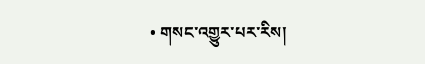• གསང་འགྱུར་པར་རིས།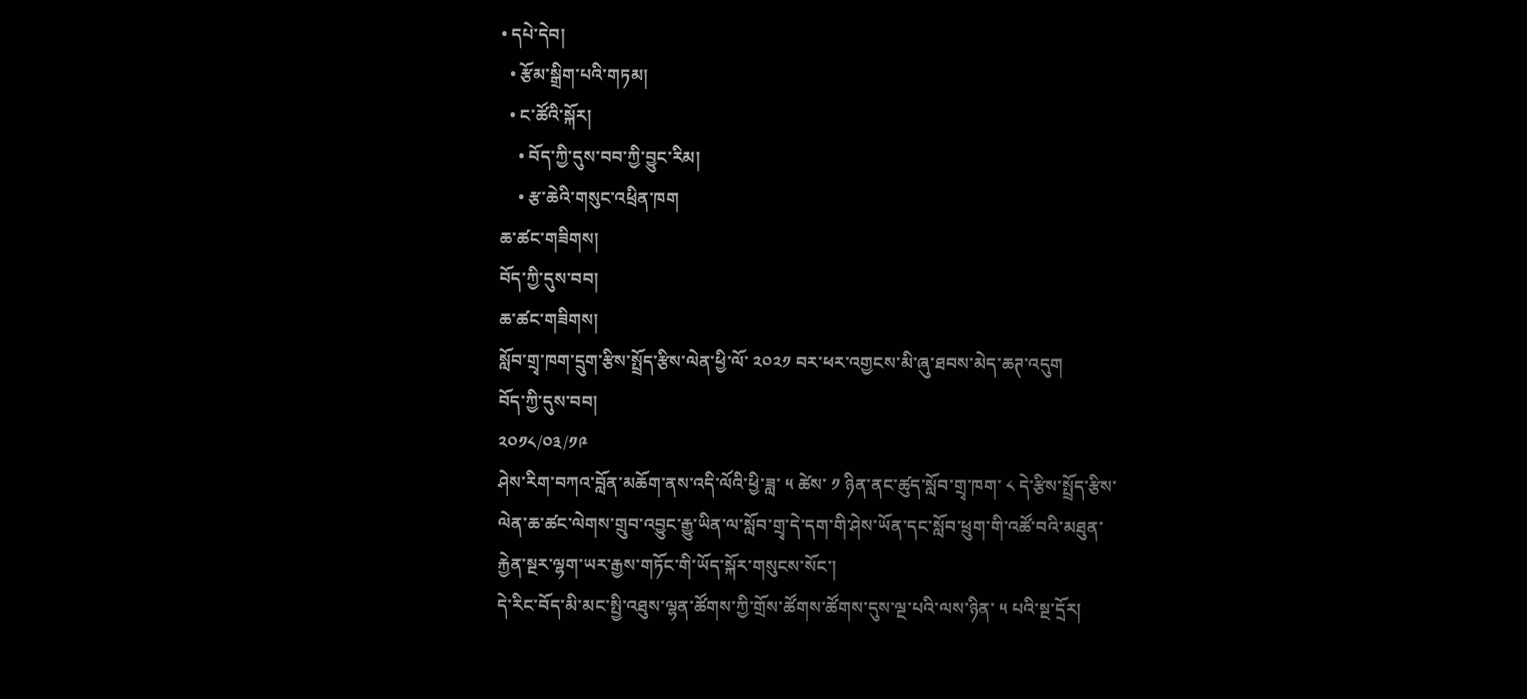• དཔེ་དེབ།
  • རྩོམ་སྒྲིག་པའི་གཏམ།
  • ང་ཚོའི་སྐོར།
    • བོད་ཀྱི་དུས་བབ་ཀྱི་བྱུང་རིམ།
    • རྩ་ཆེའི་གསུང་འཕྲིན་ཁག
ཆ་ཚང་གཟིགས།
བོད་ཀྱི་དུས་བབ།
ཆ་ཚང་གཟིགས།
སློབ་གྲྭ་ཁག་དྲུག་རྩིས་སྤྲོད་རྩིས་ལེན་ཕྱི་ལོ་ ༢༠༢༡ བར་ཕར་འགྱངས་མི་ཞུ་ཐབས་མེད་ཆཊ་འདུག
བོད་ཀྱི་དུས་བབ།
༢༠༡༨/༠༣/༡༩
ཤེས་རིག་བཀའ་བློན་མཆོག་ནས་འདི་ལོའི་ཕྱི་ཟླ་ ༥ ཚེས་ ༡ ཉིན་ནང་ཚུད་སློབ་གྲྭ་ཁག་ ༨ དེ་རྩིས་སྤྲོད་རྩིས་ལེན་ཆ་ཚང་ལེགས་གྲུབ་འབྱུང་རྒྱུ་ཡིན་ལ་སློབ་གྲྭ་དེ་དག་གི་ཤེས་ཡོན་དང་སློབ་ཕྲུག་གི་འཚོ་བའི་མཐུན་རྐྱེན་སྔར་ལྷག་ཡར་རྒྱས་གཏོང་གི་ཡོད་སྐོར་གསུངས་སོང་།
དེ་རིང་བོད་མི་མང་སྤྱི་འཐུས་ལྷན་ཚོགས་ཀྱི་གྲོས་ཚོགས་ཚོགས་དུས་ལྔ་པའི་ལས་ཉིན་ ༥ པའི་སྔ་དྲོར།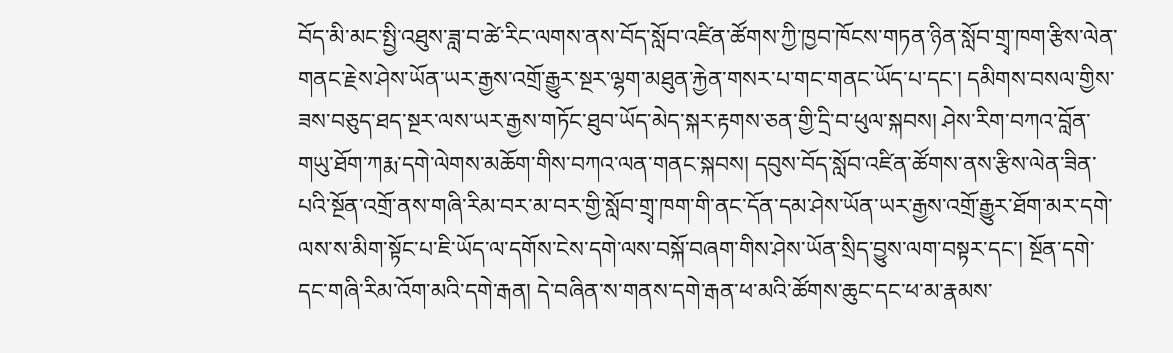བོད་མི་མང་སྤྱི་འཐུས་ཟླ་བ་ཚེ་རིང་ལགས་ནས་བོད་སློབ་འཛིན་ཚོགས་ཀྱི་ཁྱབ་ཁོངས་གཏན་ཉིན་སློབ་གྲྭ་ཁག་རྩིས་ལེན་གནང་རྗེས་ཤེས་ཡོན་ཡར་རྒྱས་འགྲོ་རྒྱུར་སྔར་ལྷག་མཐུན་རྐྱེན་གསར་པ་གང་གནང་ཡོད་པ་དང་། དམིགས་བསལ་གྱིས་ཟས་བཅུད་ཐད་སྔར་ལས་ཡར་རྒྱས་གཏོང་ཐུབ་ཡོད་མེད་སྐར་རྟགས་ཅན་གྱི་དྲི་བ་ཕུལ་སྐབས། ཤེས་རིག་བཀའ་བློན་གཡུ་ཐོག་ཀརྨ་དགེ་ལེགས་མཆོག་གིས་བཀའ་ལན་གནང་སྐབས། དབུས་བོད་སློབ་འཛིན་ཚོགས་ནས་རྩིས་ལེན་ཟིན་པའི་སྔོན་འགྲོ་ནས་གཞི་རིམ་བར་མ་བར་གྱི་སློབ་གྲྭ་ཁག་གི་ནང་དོན་དམ་ཤེས་ཡོན་ཡར་རྒྱས་འགྲོ་རྒྱུར་ཐོག་མར་དགེ་ལས་ས་མིག་སྟོང་པ་ཇི་ཡོད་ལ་དགོས་ངེས་དགེ་ལས་བསྐོ་བཞག་གིས་ཤེས་ཡོན་སྲིད་བྱུས་ལག་བསྟར་དང་། སྔོན་དགེ་དང་གཞི་རིམ་འོག་མའི་དགེ་རྒན། དེ་བཞིན་ས་གནས་དགེ་རྒན་ཕ་མའི་ཚོགས་ཆུང་དང་ཕ་མ་རྣམས་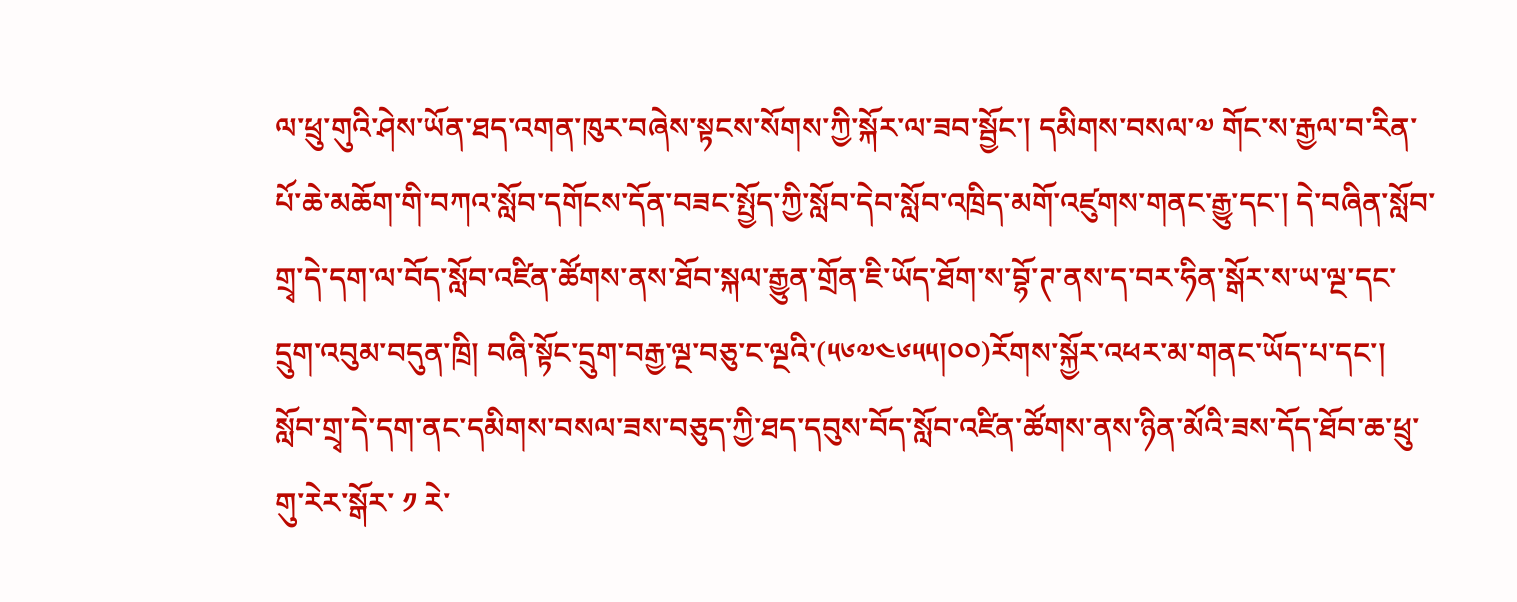ལ་ཕྲུ་གུའི་ཤེས་ཡོན་ཐད་འགན་ཁུར་བཞེས་སྟངས་སོགས་ཀྱི་སྐོར་ལ་ཟབ་སྦྱོང་། དམིགས་བསལ་༧ གོང་ས་རྒྱལ་བ་རིན་པོ་ཆེ་མཆོག་གི་བཀའ་སློབ་དགོངས་དོན་བཟང་སྤྱོད་ཀྱི་སློབ་དེབ་སློབ་འཁྲིད་མགོ་འཛུགས་གནང་རྒྱུ་དང་། དེ་བཞིན་སློབ་གྲྭ་དེ་དག་ལ་བོད་སློབ་འཛིན་ཚོགས་ནས་ཐོབ་སྐལ་རྒྱུན་གྲོན་ཇི་ཡོད་ཐོག་ས་བྷོ་ཊ་ནས་ད་བར་ཧིན་སྒོར་ས་ཡ་ལྔ་དང་དྲུག་འབུམ་བདུན་ཁྲི། བཞི་སྟོང་དྲུག་བརྒྱ་ལྔ་བཅུ་ང་ལྔའི་(༥༦༧༤༦༥༥།༠༠)རོགས་སྐྱོར་འཕར་མ་གནང་ཡོད་པ་དང་། སློབ་གྲྭ་དེ་དག་ནང་དམིགས་བསལ་ཟས་བཅུད་ཀྱི་ཐད་དབུས་བོད་སློབ་འཛིན་ཚོགས་ནས་ཉིན་མོའི་ཟས་དོད་ཐོབ་ཆ་ཕྲུ་གུ་རེར་སྒོར་ ༡ རེ་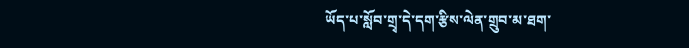ཡོད་པ་སློབ་གྲྭ་དེ་དག་རྩིས་ལེན་གྲུབ་མ་ཐག་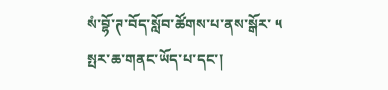སཾ་བྷོ་ཊ་བོད་སློབ་ཚོགས་པ་ནས་སྒོར་ ༥ སྤར་ཆ་གནང་ཡོད་པ་དང་།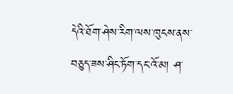དེའི་ཐོག་ཤེས་རིག་ལས་ཁུངས་ནས་བཅུད་ཟས་ཤིང་ཏོག་དང་འོ་མ། ཤ་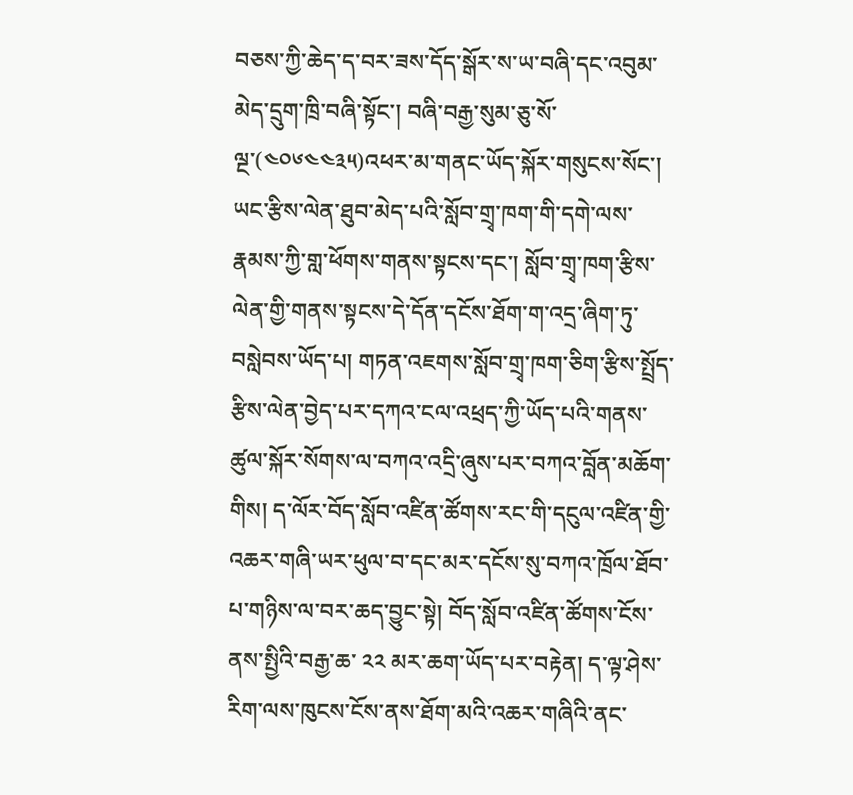བཅས་ཀྱི་ཆེད་ད་བར་ཟས་དོད་སྒོར་ས་ཡ་བཞི་དང་འབུམ་མེད་དྲུག་ཁྲི་བཞི་སྟོང་། བཞི་བརྒྱ་སུམ་ཅུ་སོ་ལྔ་(༤༠༦༤༤༣༥)འཕར་མ་གནང་ཡོད་སྐོར་གསུངས་སོང་།
ཡང་རྩིས་ལེན་ཐུབ་མེད་པའི་སློབ་གྲྭ་ཁག་གི་དགེ་ལས་རྣམས་ཀྱི་གླ་ཕོགས་གནས་སྟངས་དང་། སློབ་གྲྭ་ཁག་རྩིས་ལེན་གྱི་གནས་སྟངས་དེ་དོན་དངོས་ཐོག་ག་འདྲ་ཞིག་ཏུ་བསླེབས་ཡོད་པ། གཏན་འཇགས་སློབ་གྲྭ་ཁག་ཅིག་རྩིས་སྤྲོད་རྩིས་ལེན་བྱེད་པར་དཀའ་ངལ་འཕྲད་ཀྱི་ཡོད་པའི་གནས་ཚུལ་སྐོར་སོགས་ལ་བཀའ་འདྲི་ཞུས་པར་བཀའ་བློན་མཆོག་གིས། ད་ལོར་བོད་སློབ་འཛིན་ཚོགས་རང་གི་དངུལ་འཛིན་གྱི་འཆར་གཞི་ཡར་ཕུལ་བ་དང་མར་དངོས་སུ་བཀའ་ཁྲོལ་ཐོབ་པ་གཉིས་ལ་བར་ཆད་བྱུང་སྟེ། བོད་སློབ་འཛིན་ཚོགས་ངོས་ནས་སྤྱིའི་བརྒྱ་ཆ་ ༢༢ མར་ཆག་ཡོད་པར་བརྟེན། ད་ལྟ་ཤེས་རིག་ལས་ཁུངས་ངོས་ནས་ཐོག་མའི་འཆར་གཞིའི་ནང་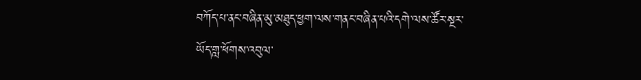བཀོད་པ་ནང་བཞིན་མུ་མཐུད་ཕྱག་ལས་གནང་བཞིན་པའི་དགེ་ལས་ཚོར་སྔར་ཡོད་གླ་ཕོགས་འབུལ་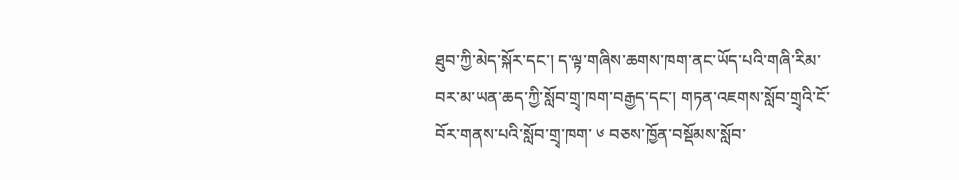ཐུབ་ཀྱི་མེད་སྐོར་དང་། ད་ལྟ་གཞིས་ཆགས་ཁག་ནང་ཡོད་པའི་གཞི་རིམ་བར་མ་ཡན་ཆད་ཀྱི་སློབ་གྲྭ་ཁག་བརྒྱད་དང་། གཏན་འཇགས་སློབ་གྲྭའི་ངོ་བོར་གནས་པའི་སློབ་གྲྭ་ཁག་ ༦ བཅས་ཁྱོན་བསྡོམས་སློབ་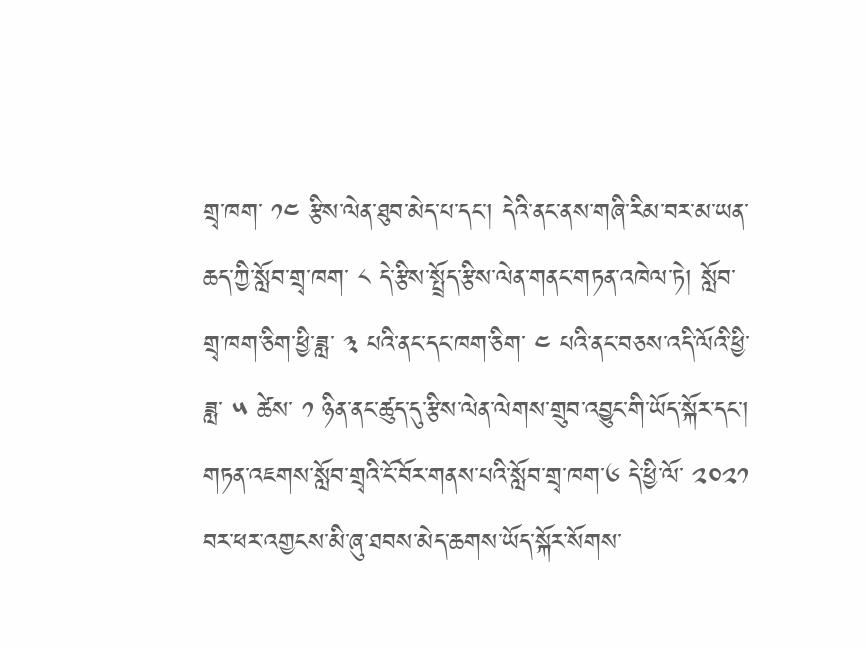གྲྭ་ཁག་ ༡༤ རྩིས་ལེན་ཐུབ་མེད་པ་དང་། དེའི་ནང་ནས་གཞི་རིམ་བར་མ་ཡན་ཆད་ཀྱི་སློབ་གྲྭ་ཁག་ ༨ དེ་རྩིས་སྤྲོད་རྩིས་ལེན་གནང་གཏན་འཁེལ་ཏེ། སློབ་གྲྭ་ཁག་ཅིག་ཕྱི་ཟླ་ ༣ པའི་ནང་དང་ཁག་ཅིག་ ༤ པའི་ནང་བཅས་འདི་ལོའི་ཕྱི་ཟླ་ ༥ ཚེས་ ༡ ཉིན་ནང་ཚུད་དུ་རྩིས་ལེན་ལེགས་གྲུབ་འབྱུང་གི་ཡོད་སྐོར་དང་། གཏན་འཇགས་སློབ་གྲྭའི་ངོ་བོར་གནས་པའི་སློབ་གྲྭ་ཁག་༦ དེ་ཕྱི་ལོ་ ༢༠༢༡ བར་ཕར་འགྱངས་མི་ཞུ་ཐབས་མེད་ཆགས་ཡོད་སྐོར་སོགས་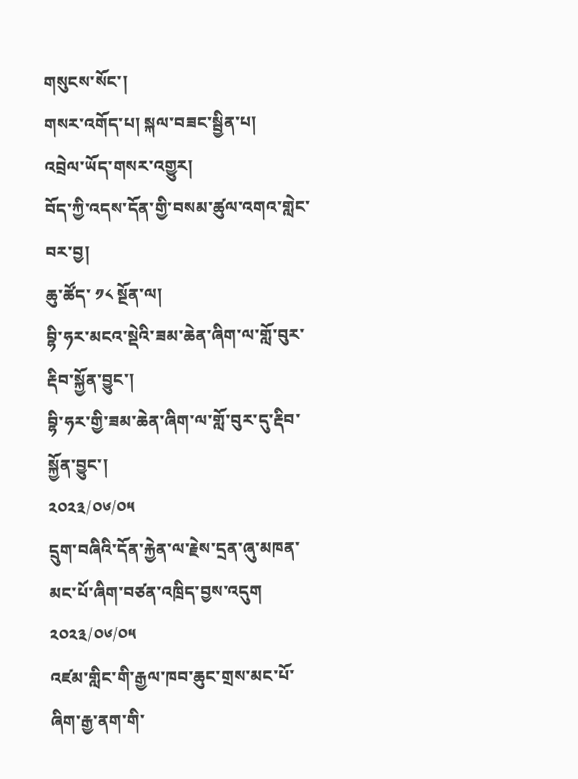གསུངས་སོང་།
གསར་འགོད་པ། སྐལ་བཟང་སྦྱིན་པ།
འབྲེལ་ཡོད་གསར་འགྱུར།
བོད་ཀྱི་འདས་དོན་གྱི་བསམ་ཚུལ་འགའ་གླེང་བར་བྱ།
ཆུ་ཚོད་ ༡༨ སྔོན་ལ།
བྷི་ཧར་མངའ་སྡེའི་ཟམ་ཆེན་ཞིག་ལ་གློ་བུར་རྡིབ་སྐྱོན་བྱུང་།
བྷི་ཧར་གྱི་ཟམ་ཆེན་ཞིག་ལ་གློ་བུར་དུ་རྡིབ་སྐྱོན་བྱུང་།
༢༠༢༣/༠༦/༠༥
དྲུག་བཞིའི་དོན་རྐྱེན་ལ་རྗེས་དྲན་ཞུ་མཁན་མང་པོ་ཞིག་བཙན་འཁྲིད་བྱས་འདུག
༢༠༢༣/༠༦/༠༥
འཛམ་གླིང་གི་རྒྱལ་ཁབ་ཆུང་གྲས་མང་པོ་ཞིག་རྒྱ་ནག་གི་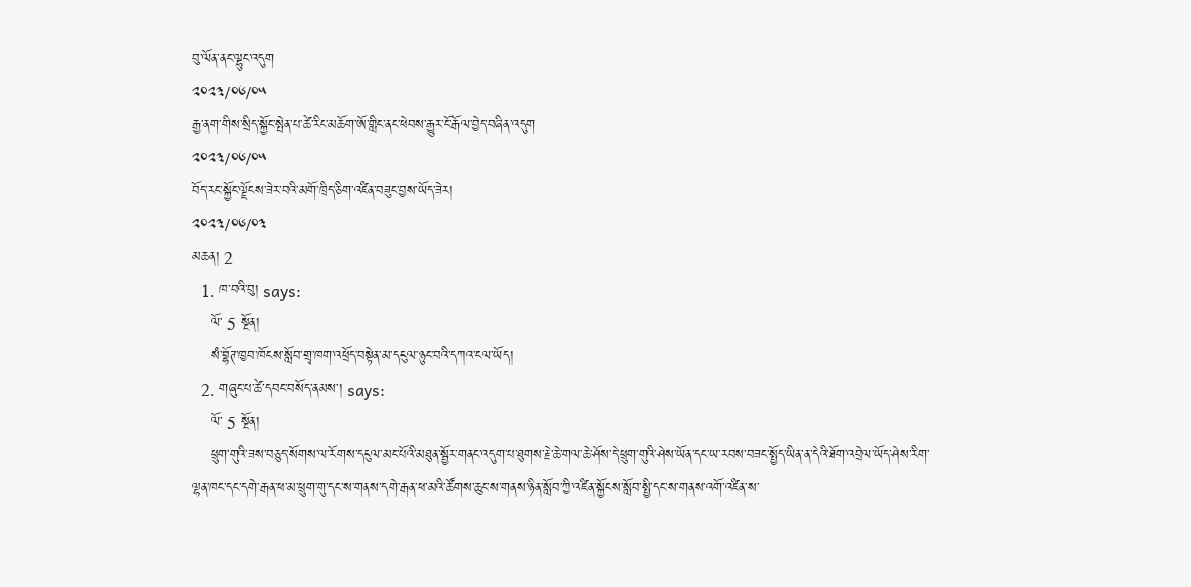བུ་ལོན་ནང་ལྷུང་འདུག
༢༠༢༣/༠༦/༠༥
རྒྱ་ནག་གིས་སྲིད་སྐྱོང་སྤེན་པ་ཚེ་རིང་མཆོག་ཨོ་གླིང་ནང་ཕེབས་རྒྱུར་ངོ་རྒོལ་བྱེད་བཞིན་འདུག
༢༠༢༣/༠༦/༠༥
བོད་རང་སྐྱོང་ལྗོངས་ཟེར་བའི་མགོ་ཁྲིད་ཅིག་འཛིན་བཟུང་བྱས་ཡོད་ཟེར།
༢༠༢༣/༠༦/༠༣
མཆན། 2
  1. ཁ་བའི་བུ། says:
    ལོ་ 5 སྔོན།
    སཾ་བྷོཊ་ཁྱབ་ཁོངས་སློབ་གྲྭ་ཁག་འཕྲོད་བསྟེན་མ་དངུལ་ཉུང་བའི་དཀའ་ངལ་ཡོད།
  2. གཞུང་པ་ཚེ་དབང་བསོད་ནམས་། says:
    ལོ་ 5 སྔོན།
    ཕྲུག་གུའི་ཟས་བཅུད་སོགས་ལ་རོགས་དངུལ་མང་པོའི་མཐུན་སྦྱོར་གནང་འདུག་པ་ཐུགས་རྗེ་ཆེ་གལ་ཆེ་ཤོས་དེ་ཕྲུག་གུའི་ཤེས་ཡོན་དང་ཡ་རབས་བཟང་སྤྱོད་ཡིན་ན་དེའི་ཐོག་འབྲེལ་ཡོད་ཤེས་རིག་ལྷན་ཁང་དང་དགེ་རྒན་ཕ་མ་ཕྲུག་གུ་དང་ས་གནས་དགེ་རྒན་ཕ་མའི་ཚོགས་ཆུང་ས་གནས་ཉིན་སློབ་ཀྱི་འཛིན་སྐྱོངས་སློབ་སྤྱི་དང་ས་གནས་འགོ་འཛིན་ས་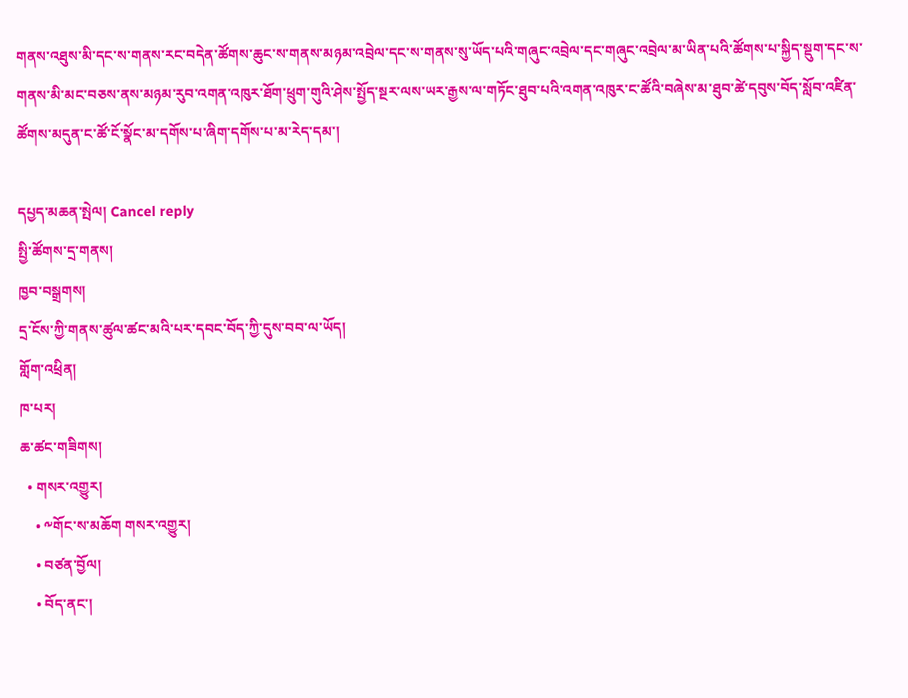གནས་འཐུས་མི་དང་ས་གནས་རང་བདེན་ཚོགས་ཆུང་ས་གནས་མཉམ་འབྲེལ་དང་ས་གནས་སུ་ཡོད་པའི་གཞུང་འབྲེལ་དང་གཞུང་འབྲེལ་མ་ཡིན་པའི་ཚོགས་པ་སྐྱིད་སྡུག་དང་ས་གནས་མི་མང་བཅས་ནས་མཉམ་རུབ་འགན་འཁུར་ཐོག་ཕྲུག་གུའི་ཤེས་སྤྱོད་སྔར་ལས་ཡར་རྒྱས་ལ་གཏོང་ཐུབ་པའི་འགན་འཁུར་ང་ཚོའི་བཞེས་མ་ཐུབ་ཚེ་དབུས་བོད་སློབ་འཛིན་ཚོགས་མདུན་ང་ཚོ་ངོ་སྣོང་མ་དགོས་པ་ཞིག་དགོས་པ་མ་རེད་དམ་།

དཔྱད་མཆན་སྤེལ། Cancel reply
སྤྱི་ཚོགས་དྲ་གནས།
ཁྱབ་བསྒྲགས།
དྲ་ངོས་ཀྱི་གནས་ཚུལ་ཚང་མའི་པར་དབང་བོད་ཀྱི་དུས་བབ་ལ་ཡོད།
གློག་འཕྲིན།
ཁ་པར།
ཆ་ཚང་གཟིགས།
  • གསར་འགྱུར།
    • ༸གོང་ས་མཆོག གསར་འགྱུར།
    • བཙན་བྱོལ།
    • བོད་ནང་།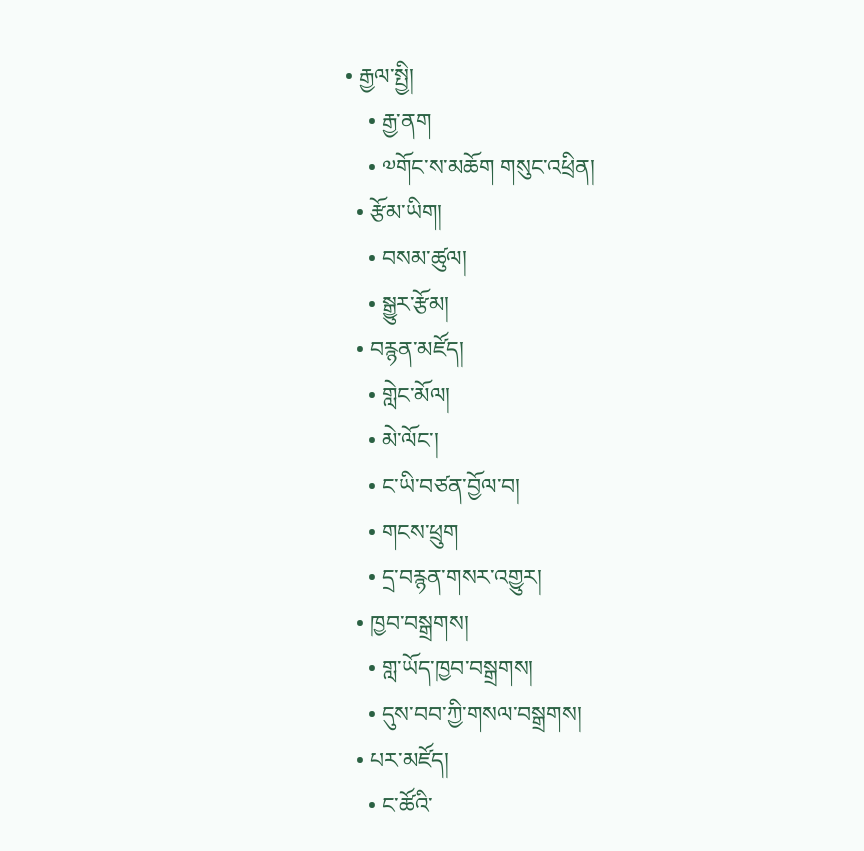• རྒྱལ་སྤྱི།
    • རྒྱ་ནག
    • ༧གོང་ས་མཆོག གསུང་འཕྲིན།
  • རྩོམ་ཡིག།
    • བསམ་ཚུལ།
    • སྒྱུར་རྩོམ།
  • བརྙན་མཛོད།
    • གླེང་མོལ།
    • མེ་ལོང་།
    • ང་ཡི་བཙན་བྱོལ་བ།
    • གངས་ཕྲུག
    • དྲ་བརྙན་གསར་འགྱུར།
  • ཁྱབ་བསྒྲགས།
    • གླ་ཡོད་ཁྱབ་བསྒྲགས།
    • དུས་བབ་ཀྱི་གསལ་བསྒྲགས།
  • པར་མཛོད།
    • ང་ཚོའི་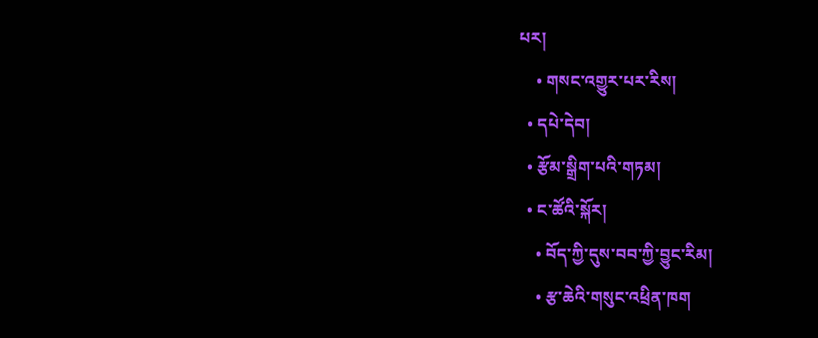པར།
    • གསང་འགྱུར་པར་རིས།
  • དཔེ་དེབ།
  • རྩོམ་སྒྲིག་པའི་གཏམ།
  • ང་ཚོའི་སྐོར།
    • བོད་ཀྱི་དུས་བབ་ཀྱི་བྱུང་རིམ།
    • རྩ་ཆེའི་གསུང་འཕྲིན་ཁག